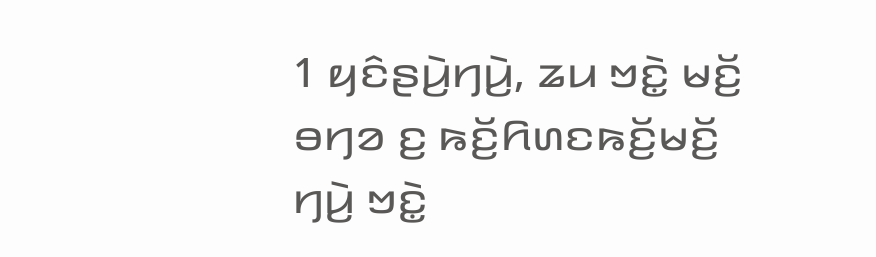1 ꤟꤢꤨꤔꤣꤧ꤬ꤚꤣꤧ꤬, ꤘꤣ ꤠꤢꤧ꤭ ꤗꤢꤩ꤬ ꤋꤚꤤ ꤢ꤬ ꤒꤢꤩ꤬ꤖꤛꤢꤒꤢꤩ꤬ꤗꤢꤩ꤬ ꤚꤣꤧ꤬ ꤠꤢꤧ꤭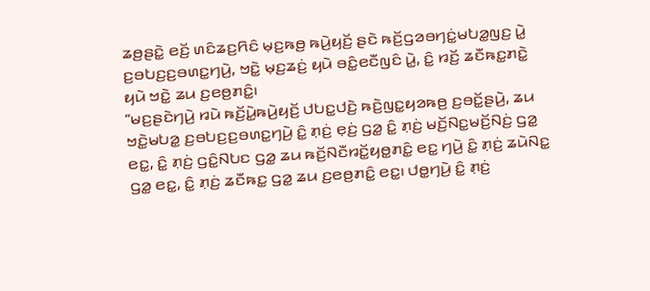ꤘꤥ꤬ꤔꤢꤧ꤭ ꤕꤢꤩ꤬ ꤛꤢꤨꤘꤢ꤬ꤖꤢꤨ ꤗ꤫ꤢ꤬ꤒꤥ꤬ ꤒꤣꤧ꤬ꤟꤢꤩ꤬ ꤔꤢꤧ ꤒꤢꤩ꤬ꤞꤤꤋꤚꤢꤦ꤭ꤗꤝꤤ꤭ꤜꤢ꤬ ꤣꤧ꤭ ꤢ꤬ꤋꤝꤢ꤬ꤢ꤬ꤋꤛꤢ꤭ꤚꤣꤧ꤬, ꤠꤢꤧ꤭ ꤗ꤫ꤢ꤬ꤘꤢꤦ꤬ ꤟꤣꤧ ꤋꤢꤨ꤭ꤕꤢꤪꤜꤢꤨ ꤣꤧ꤭, ꤢꤨ꤭ ꤙꤢꤩ꤬ ꤘꤢꤪꤒꤢ꤭ꤊꤢꤧ꤭ ꤟꤣꤧ ꤠꤢꤧ꤭ ꤘꤣ ꤢ꤬ꤕꤥ꤬ꤊꤢꤨ꤭꤯
“ꤗꤢ꤬ꤔꤢꤧꤚꤣꤧ꤬ ꤙꤣꤧ ꤒꤢꤩ꤬ꤣꤧ꤭ꤒꤣꤧ꤬ꤟꤢꤩ꤬ ꤓꤝꤢ꤭ꤓꤢꤧ꤬ ꤒꤢꤧ꤬ꤜꤢ꤭ꤟꤤꤒꤥ꤬ ꤢ꤬ꤋꤢꤩ꤭ꤔꤣꤧ꤬, ꤘꤣ ꤠꤢꤧ꤭ꤗꤝꤤ꤭ ꤢ꤬ꤋꤝꤢ꤬ꤢ꤬ꤋꤛꤢ꤭ꤚꤣꤧ꤬ ꤢꤨ꤭ ꤊ꤫ꤢꤦ꤬ ꤕ꤫ꤢꤦ꤬ ꤞꤤ꤭ ꤢꤨ꤭ ꤊ꤫ꤢꤦ꤬ ꤗꤢꤩ꤬ꤡꤢ꤭ꤗꤢꤩ꤬ꤡꤢꤦ꤬ ꤞꤤ꤭ ꤕꤢ꤭, ꤢꤨ꤭ ꤊ꤫ꤢꤦ꤬ ꤞꤢꤨ꤭ꤡꤝꤢ ꤞꤤ꤭ ꤘꤣ ꤒꤢꤩ꤬ꤡꤢꤪꤙꤢꤩ꤭ꤟꤥ꤭ꤊꤢꤨ꤭ ꤕꤢ꤭ ꤚꤣꤧ꤬ ꤢꤨ꤭ ꤊ꤫ꤢꤦ꤬ ꤘꤣꤧꤡꤢ꤭ ꤞꤤ꤭ ꤕꤢ꤭, ꤢꤨ꤭ ꤊ꤫ꤢꤦ꤬ ꤘꤢꤪꤒꤢ꤭ ꤞꤤ꤭ ꤘꤣ ꤢ꤬ꤕꤥ꤬ꤊꤢꤨ꤭ ꤕꤢ꤭꤯ ꤓꤥ꤭ꤚꤣꤧ꤬ ꤢꤨ꤭ ꤊ꤫ꤢꤦ꤬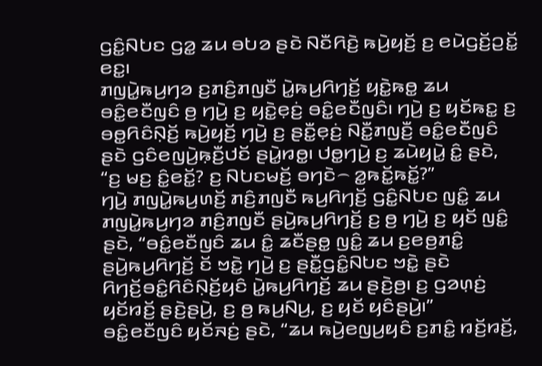ꤞꤢꤨ꤭ꤡꤝꤢ ꤞꤤ꤭ ꤘꤣ ꤋꤝꤤ ꤔꤢꤧ ꤡꤢꤪꤖꤢꤧ꤬ ꤒꤣꤧ꤬ꤟꤢꤩ꤬ ꤢ꤬ ꤕꤣꤧꤞꤢꤩ꤬ꤑꤢꤩ꤭ ꤕꤢ꤭꤯
ꤊꤜꤣꤧ꤭ꤒꤣ꤬ꤚꤤ ꤢ꤬ꤊꤢꤨ꤬ꤊꤜꤢꤪ ꤣꤧ꤭ꤒꤣ꤬ꤖꤚꤢꤩ꤬ ꤟꤢꤧ꤭ꤒꤥ꤭ ꤘꤣ ꤋꤢꤨ꤭ꤕꤢꤪꤜꤢꤨ ꤥ꤬ ꤚꤣꤧ꤬ ꤢ꤬ ꤟꤢꤧ꤭ꤕ꤫ꤢꤦ꤬ ꤋꤢꤨ꤭ꤕꤢꤪꤜꤢꤨ꤯ ꤚꤣꤧ꤬ ꤢ꤬ ꤟꤢꤩꤒꤢ꤭ ꤢ꤬ ꤋꤥ꤭ꤖꤢꤨꤡ꤫ꤢꤩ꤬ ꤒꤣꤧ꤬ꤟꤢꤩ꤬ ꤚꤣꤧ꤬ ꤢ꤬ ꤔꤢꤪ꤭ꤕ꤫ꤢꤦ꤬ ꤡꤢꤪ꤭ꤊꤜꤢꤪ꤬ ꤋꤢꤨ꤭ꤕꤢꤪꤜꤢꤨ ꤔꤢꤧ ꤞꤢꤨꤕꤜꤣꤧ꤬ꤒ꤫ꤢꤪ꤬ꤓꤢꤩ ꤔꤣꤧ꤭ꤙꤥ꤭꤯ ꤓꤥ꤭ꤚꤣꤧ꤬ ꤢ꤬ ꤘꤣꤧꤟꤣꤧ꤭ ꤢꤨ꤭ ꤔꤢꤧ, “ꤢ꤬ ꤗꤢ꤬ ꤢꤨ꤭ꤕꤢꤩ꤭? ꤢ꤬ ꤡꤝꤢꤗꤢꤩ꤬ ꤋꤚꤢꤧ꤮ ꤤ꤭ꤒꤢꤩ꤭ꤒꤢꤩ꤭?”
ꤚꤣꤧ꤬ ꤊꤜꤣꤧ꤭ꤒꤣ꤬ꤛꤢꤩ꤬ ꤊꤢꤨ꤬ꤊꤜꤢꤪ ꤒꤣ꤬ꤖꤚꤢꤩ꤬ ꤞꤢꤨ꤭ꤡꤝꤢ ꤜꤢꤨ꤭ ꤘꤣ ꤊꤜꤣꤧ꤭ꤒꤣ꤬ꤚꤤ ꤊꤢꤨ꤬ꤊꤜꤢꤪ ꤔꤣꤧ꤬ꤒꤣ꤬ꤖꤚꤢꤩ꤬ ꤢ꤬ ꤥ꤬ ꤚꤣꤧ꤬ ꤢ꤬ ꤟꤢꤩ ꤜꤢꤨ꤭ ꤔꤢꤧ, “ꤋꤢꤨ꤭ꤕꤢꤪꤜꤢꤨ ꤘꤣ ꤢꤨ꤭ ꤘꤢꤪꤔꤥ꤭ ꤜꤢꤨ꤭ ꤘꤣ ꤢ꤬ꤕꤥ꤬ꤊꤢꤨ꤭ ꤔꤣꤧ꤬ꤒꤣ꤬ꤖꤚꤢꤩ꤬ ꤢꤩ ꤠꤢꤧ꤭ ꤚꤣꤧ꤬ ꤢ꤬ ꤔꤢꤪ꤭ꤞꤢꤨ꤭ꤡꤝꤢ ꤠꤢꤧ꤭ ꤔꤢꤧ ꤖꤚꤢꤩ꤬ꤋꤢꤨ꤭ꤖꤢꤨꤡ꤫ꤢꤩ꤬ꤟꤢꤨ ꤣꤧ꤭ꤒꤣ꤬ꤖꤚꤢꤩ꤬ ꤘꤣ ꤔꤢꤧ꤬ꤥ꤬꤯ ꤢ꤬ ꤞꤤꤛ꤫ꤢꤦ꤬ ꤟꤢꤩꤙꤢꤩ꤬ ꤔꤢꤧ꤬ꤔꤣꤧ꤬, ꤢ꤬ ꤥ꤬ ꤒꤣ꤬ꤡꤣ꤬, ꤢ꤬ ꤟꤢꤩ ꤟꤢꤨꤔꤣꤧ꤬꤯”
ꤋꤢꤨ꤭ꤕꤢꤪꤜꤢꤨ ꤟꤢꤩꤏꤢꤦ꤬ ꤔꤢꤧ, “ꤘꤣ ꤒꤣꤧ꤬ꤕꤜꤣ꤬ꤟꤢꤨ ꤢ꤬ꤊꤢꤨ꤭ ꤙꤢꤩ꤬ꤙꤢꤩ꤬,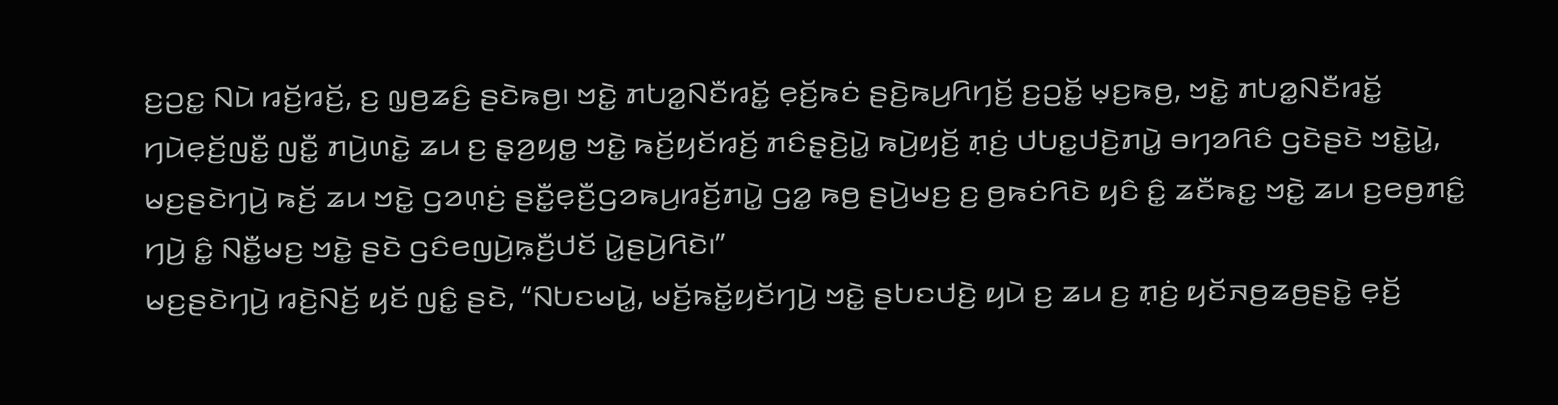ꤢ꤬ꤑꤢ꤭ ꤡꤣꤧ ꤙꤢꤩ꤬ꤙꤢꤩ꤬, ꤢ꤬ ꤜ꤫ꤥ꤬ꤘꤢꤨ꤬ ꤔꤢꤧꤒꤥ꤬꤯ ꤠꤢꤧ꤭ ꤊꤝꤤ꤭ꤡꤢꤪꤙꤢꤩ꤭ ꤕ꤫ꤢꤩ꤬ꤒꤢꤦ ꤔꤢꤧ꤬ꤒꤣ꤬ꤖꤚꤢꤩ꤬ ꤢ꤬ꤑꤢꤩ꤭ ꤗ꤫ꤢ꤬ꤒꤥ꤬, ꤠꤢꤧ꤭ ꤊꤝꤤ꤭ꤡꤢꤪꤙꤢꤩ꤭ ꤚꤣꤧꤕ꤫ꤢꤩ꤬ꤜꤢꤪ꤭ ꤜꤢꤪ꤭ ꤊꤣꤧ꤬ꤛꤢꤧ꤭ ꤘꤣ ꤢ꤬ ꤔ꤫ꤤ꤬ꤟꤥ꤭ ꤠꤢꤧ꤭ ꤒꤢꤩ꤬ꤟꤢꤩꤙꤢꤩ꤬ ꤊꤢꤨꤔ꤫ꤢꤧ꤬ꤣꤧ꤭ ꤒꤣꤧ꤬ꤟꤢꤩ꤬ ꤊ꤫ꤢꤦ꤬ ꤓꤝꤢ꤭ꤓꤢꤧ꤬ꤊꤣꤧ꤭ ꤋꤚꤤꤖꤢꤨ ꤞꤢꤧꤔꤢꤧ ꤠꤢꤧ꤭ꤣꤧ꤭, ꤗꤢ꤬ꤔꤢꤧꤚꤣꤧ꤬ ꤒꤢꤩ꤬ ꤘꤣ ꤠꤢꤧ꤭ ꤞꤤꤛ꤫ꤢꤦ꤬ ꤔꤢꤪ꤭ꤕ꤫ꤢꤪ꤬ꤞꤤꤒꤣ꤬ꤙꤢꤩ꤬ꤊꤣꤧ꤭ ꤞꤤ꤭ ꤒꤥ꤬ ꤔꤣꤧ꤬ꤗꤢ꤬ ꤢ꤬ ꤥ꤬ꤒꤢꤦꤖꤢꤧ ꤟꤢꤨ ꤢꤨ꤭ ꤘꤢꤪꤒꤢ꤭ ꤠꤢꤧ꤭ ꤘꤣ ꤢ꤬ꤕꤥ꤬ꤊꤢꤨ꤭ ꤚꤣꤧ꤬ ꤢꤨ꤭ ꤡꤢꤪ꤭ꤗꤢ꤬ ꤠꤢꤧ꤭ ꤔꤢꤧ ꤞꤢꤨꤕꤜꤣꤧ꤬ꤒ꤫ꤢꤪ꤬ꤓꤢꤩ ꤣꤧ꤭ꤔꤣꤧ꤬ꤖꤢꤧ꤯”
ꤗꤢ꤬ꤔꤢꤧꤚꤣꤧ꤬ ꤙꤢꤧ꤬ꤡꤢꤩ꤬ ꤟꤢꤩ ꤜꤢꤨ꤭ ꤔꤢꤧ, “ꤡꤝꤢꤗꤣꤧ꤭, ꤗꤢꤩ꤬ꤒꤢꤩ꤭ꤟꤢꤩꤚꤣꤧ꤬ ꤠꤢꤧ꤭ ꤔꤝꤢꤓꤢꤧ꤬ ꤟꤣꤧ ꤢ꤬ ꤘꤣ ꤢ꤬ ꤊ꤫ꤢꤦ꤬ ꤟꤢꤩꤏꤥ꤬ꤘꤥ꤬ꤔꤢꤧ꤭ ꤕ꤫ꤢꤩ꤬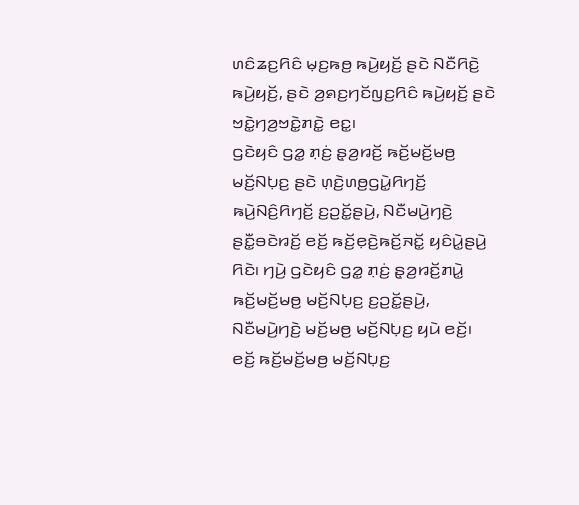ꤛꤢꤨꤘꤢ꤬ꤖꤢꤨ ꤗ꤫ꤢ꤬ꤒꤥ꤬ ꤒꤣꤧ꤬ꤟꤢꤩ꤬ ꤔꤢꤧ ꤡꤢꤪꤖꤢꤧ꤬ ꤒꤣꤧ꤬ꤟꤢꤩ꤬, ꤔꤢꤧ ꤤ꤬ꤎꤢ꤬ꤚꤢꤩꤜꤢ꤬ꤖꤢꤨ ꤒꤣꤧ꤬ꤟꤢꤩ꤬ ꤔꤢꤧ ꤠꤢꤧ꤭ꤚꤤ꤬ꤠꤢꤧ꤭ꤊꤢꤧ꤭ ꤕꤢ꤭꤯
ꤞꤢꤧꤟꤢꤨ ꤞꤤ꤭ ꤊ꤫ꤢꤦ꤬ ꤔ꤫ꤤ꤬ꤙꤢꤩ꤬ ꤒꤢꤩ꤬ꤗꤢꤩ꤬ꤗꤥ꤬ ꤗꤢꤩ꤬ꤡꤝ꤫ꤢ꤬ ꤔꤢꤧ ꤛ꤫ꤢꤧ꤬ꤛꤥ꤬ꤞꤣꤧ꤭ꤖꤚꤢꤩ꤬ ꤒꤣꤧ꤬ꤡꤢꤨ꤬ꤖꤚꤢꤩ꤬ ꤢ꤬ꤑꤢꤩ꤭ꤔꤣꤧ꤬, ꤡꤢꤪꤗꤣꤧ꤬ꤚꤢꤧ꤬ ꤔꤢꤪ꤭ꤋꤢꤧꤙꤢꤩ꤬ ꤕꤢꤩ꤬ ꤒꤢꤩ꤬ꤕ꤫ꤢꤧ꤬ꤒꤢꤩ꤬ꤏꤢꤩ꤭ ꤟꤢꤨꤣꤧ꤭ꤔꤣꤧ꤬ ꤖꤢꤧ꤯ ꤚꤣꤧ꤬ ꤞꤢꤧꤟꤢꤨ ꤞꤤ꤭ ꤊ꤫ꤢꤦ꤬ ꤔ꤫ꤤ꤬ꤙꤢꤩ꤬ꤊꤣꤧ꤭ ꤒꤢꤩ꤬ꤗꤢꤩ꤬ꤗꤥ꤬ ꤗꤢꤩ꤬ꤡꤝ꤫ꤢ꤬ ꤢ꤬ꤑꤢꤩ꤭ꤔꤣꤧ꤬, ꤡꤢꤪꤗꤣꤧ꤬ꤚꤢꤧ꤬ ꤗꤢꤩ꤬ꤗꤥ꤬ ꤗꤢꤩ꤬ꤡꤝ꤫ꤢ꤬ ꤟꤣꤧ ꤕꤢꤩ꤬꤯ ꤕꤢꤩ꤬ ꤒꤢꤩ꤬ꤗꤢꤩ꤬ꤗꤥ꤬ ꤗꤢꤩ꤬ꤡꤝ꤫ꤢ꤬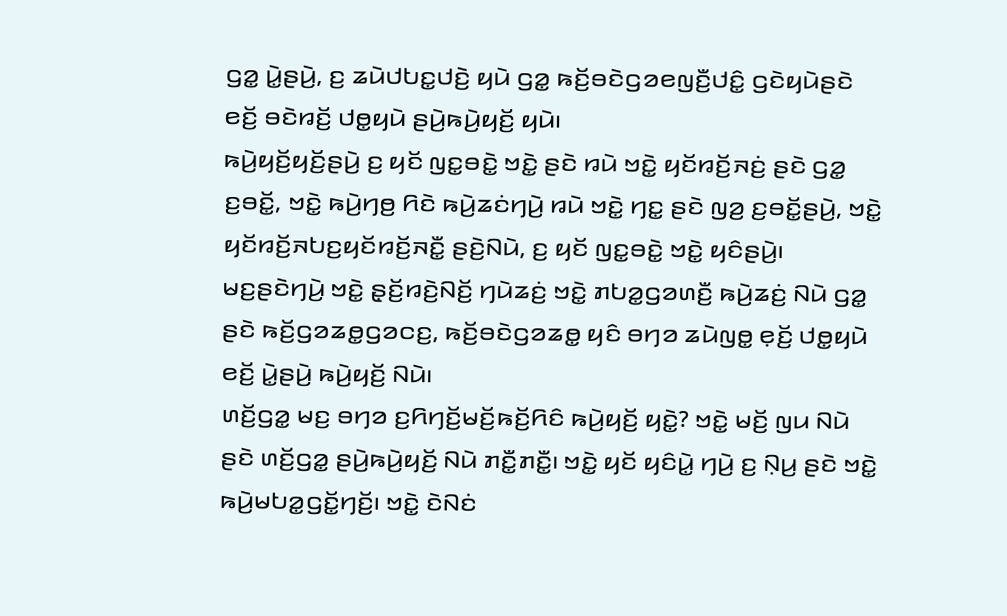ꤞꤤ꤭ ꤣꤧ꤭ꤔꤣꤧ꤬, ꤢ꤬ ꤘꤣꤧꤓꤝꤢ꤭ꤓꤢꤧ꤬ ꤟꤣꤧ ꤞꤤ꤭ ꤒꤢꤩ꤬ꤋꤢꤧꤞꤤꤕꤜꤢꤪ꤬ꤓꤢꤨ꤭ ꤞꤢꤧꤟꤣꤧꤔꤢꤧ ꤕꤢꤩ꤬ ꤋꤢꤧꤙꤢꤩ꤬ ꤓꤥ꤭ꤟꤣꤧ ꤔꤣꤧ꤬ꤒꤣꤧ꤬ꤟꤢꤩ꤬ ꤟꤣꤧ꤯
ꤒꤣꤧ꤬ꤟꤢꤩ꤬ꤟꤢꤩ꤬ꤔꤣꤧ꤬ ꤢ꤬ ꤟꤢꤩ ꤜꤢ꤭ꤋꤢꤧ꤭ ꤠꤢꤧ꤭ ꤔꤢꤧ ꤙꤣꤧ ꤠꤢꤧ꤭ ꤟꤢꤩꤙꤢꤩ꤬ꤏꤢꤦ꤬ ꤔꤢꤧ ꤞꤤ꤭ ꤢ꤬ꤋꤢꤩ꤭, ꤠꤢꤧ꤭ ꤒꤣꤧ꤬ꤚꤥ꤬ ꤖꤢꤧ ꤒꤣꤧ꤬ꤘꤢꤦꤚꤣꤧ꤬ ꤙꤣꤧ ꤠꤢꤧ꤭ ꤚꤢ꤭ ꤔꤢꤧ ꤜꤤ꤬ ꤢ꤬ꤋꤢꤩ꤭ꤔꤣꤧ꤬, ꤠꤢꤧ꤭ ꤟꤢꤩꤙꤢꤩ꤬ꤏꤝꤢ꤬ꤟꤢꤩꤙꤢꤩ꤬ꤏꤢꤪ꤭ ꤔꤢꤧ꤬ꤡꤣꤧ, ꤢ꤬ ꤟꤢꤩ ꤜꤢ꤭ꤋꤢꤧ꤭ ꤠꤢꤧ꤭ ꤟꤢꤨꤔꤣꤧ꤬꤯ ꤗꤢ꤬ꤔꤢꤧꤚꤣꤧ꤬ ꤠꤢꤧ꤭ ꤔ꤫ꤢꤩ꤬ꤙꤢꤧ꤬ꤡꤢꤩ꤬ ꤚꤣꤧꤘꤢꤦ꤬ ꤠꤢꤧ꤭ ꤊꤝꤤ꤭ꤞꤤꤛꤢꤪ꤬ ꤒꤣꤧ꤬ꤘꤢꤦ꤬ ꤡꤣꤧ ꤞꤤ꤭ ꤔꤢꤧ ꤒꤢꤩ꤬ꤞꤤꤘꤥ꤭ꤞꤤꤍꤢ꤬, ꤒꤢꤩ꤬ꤋꤢꤧꤞꤤꤘꤥ꤭ ꤟꤢꤨ ꤋꤚꤤ ꤘꤣꤧꤜꤥ꤭ ꤕ꤫ꤢꤩ꤬ ꤓꤥ꤭ꤟꤣꤧ ꤕꤢꤩ꤬ ꤣꤧ꤭ꤔꤣꤧ꤬ ꤒꤣꤧ꤬ꤟꤢꤩ꤬ ꤡꤣꤧ꤯
ꤛꤢꤩ꤬ꤞꤤ꤭ ꤗꤢ꤬ ꤋꤚꤤ ꤢ꤬ꤖꤚꤢꤩ꤬ꤗꤢꤩ꤬ꤒꤢꤩ꤬ꤖꤢꤨ ꤒꤣꤧ꤬ꤟꤢꤩ꤬ ꤟꤢꤧ꤭? ꤠꤢꤧ꤭ ꤗꤢꤩ꤬ ꤜꤣ ꤡꤣꤧ ꤔꤢꤧ ꤛꤢꤩ꤬ꤞꤤ꤭ ꤔꤣꤧ꤬ꤒꤣꤧ꤬ꤟꤢꤩ꤬ ꤡꤣꤧ ꤊꤢꤪ꤭ꤊꤢꤪ꤭꤯ ꤠꤢꤧ꤭ ꤟꤢꤩ ꤟꤢꤨꤣꤧ꤭ ꤚꤣꤧ꤬ ꤢ꤬ ꤡ꤫ꤣ꤬ ꤔꤢꤧ ꤠꤢꤧ꤭ ꤒꤣꤧ꤬ꤗꤝꤤ꤭ꤞꤢꤩ꤭ꤚꤢꤩ꤬꤯ ꤠꤢꤧ꤭ ꤢꤧꤡꤢꤦ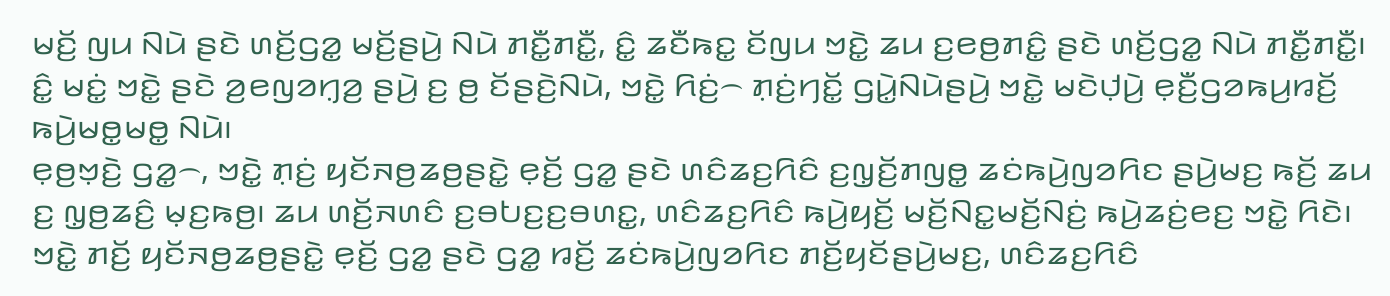ꤗꤢꤩ꤬ ꤜꤣ ꤡꤣꤧ ꤔꤢꤧ ꤛꤢꤩ꤬ꤞꤤ꤭ ꤗꤢꤩ꤬ꤔꤣꤧ꤬ ꤡꤣꤧ ꤊꤢꤪ꤭ꤊꤢꤪ꤭, ꤢꤨ꤭ ꤘꤢꤪꤒꤢ꤭ ꤢꤩꤜꤣ ꤠꤢꤧ꤭ ꤘꤣ ꤢ꤬ꤕꤥ꤬ꤊꤢꤨ꤭ ꤔꤢꤧ ꤛꤢꤩ꤬ꤞꤤ꤭ ꤡꤣꤧ ꤊꤢꤪ꤭ꤊꤢꤪ꤭꤯ ꤢꤨ꤭ ꤗꤢꤦ꤭ ꤠꤢꤧ꤭ ꤔꤢꤧ ꤤ꤬ꤕꤜꤤꤚ꤫ꤤ꤬ ꤔꤣꤧ꤬ ꤢ꤬ ꤥ꤬ ꤢꤩꤔꤢꤧ꤬ꤡꤣꤧ, ꤠꤢꤧ꤭ ꤖꤢꤦ꤬꤮ ꤊ꤫ꤢꤦ꤬ꤚꤢꤩ꤭ ꤞꤣꤧ꤭ꤡꤣꤧꤔꤣꤧ꤬ ꤠꤢꤧ꤭ ꤗꤢꤧꤓ꤫ꤣꤧ꤬ ꤕ꤫ꤢꤪ꤬ꤞꤤꤒꤣ꤬ꤙꤢꤩ꤬ ꤒꤣꤧ꤬ꤗꤥ꤭ꤗꤥ꤭ ꤡꤣꤧ꤯
ꤕ꤫ꤥ꤬ꤠ꤫ꤢꤧ꤬ ꤞꤤ꤭꤮, ꤠꤢꤧ꤭ ꤊ꤫ꤢꤦ꤬ ꤟꤢꤩꤏꤥ꤬ꤘꤥ꤬ꤔꤢꤧ꤭ ꤕ꤫ꤢꤩ꤬ ꤞꤤ꤭ ꤔꤢꤧ ꤛꤢꤨꤘꤢ꤬ꤖꤢꤨ ꤢ꤬ꤜ꤫ꤢꤩ꤬ꤊꤜꤥ꤭ ꤘꤢꤦꤒꤣꤧ꤬ꤜꤤꤖꤢ ꤔꤣꤧ꤬ꤗꤢ꤬ ꤒꤢꤩ꤬ ꤘꤣ ꤢ꤬ ꤜ꤫ꤥ꤬ꤘꤢꤨ꤬ ꤗ꤫ꤢ꤬ꤒꤥ꤬꤯ ꤘꤣ ꤛꤢꤩ꤬ꤏꤛꤢꤨ ꤢ꤬ꤋꤝꤢ꤬ꤢ꤬ꤋꤛꤢ꤭, ꤛꤢꤨꤘꤢ꤬ꤖꤢꤨ ꤒꤣꤧ꤬ꤟꤢꤩ꤬ ꤗꤢꤩ꤬ꤡꤢ꤭ꤗꤢꤩ꤬ꤡꤢꤦ꤬ ꤒꤣꤧ꤬ꤘꤢꤦ꤬ꤕꤢ꤬ ꤠꤢꤧ꤭ ꤖꤢꤧ꤯ ꤠꤢꤧ꤭ ꤊꤢꤩ꤬ ꤟꤢꤩꤏꤥ꤬ꤘꤥ꤬ꤔꤢꤧ꤭ ꤕ꤫ꤢꤩ꤬ ꤞꤤ꤭ ꤔꤢꤧ ꤞꤤ꤭ ꤙꤢꤩ꤬ ꤘꤢꤦꤒꤣꤧ꤬ꤜꤤꤖꤢ ꤊꤢꤩ꤬ꤟꤢꤩꤔꤣꤧ꤬ꤗꤢ꤬, ꤛꤢꤨꤘꤢ꤬ꤖꤢꤨ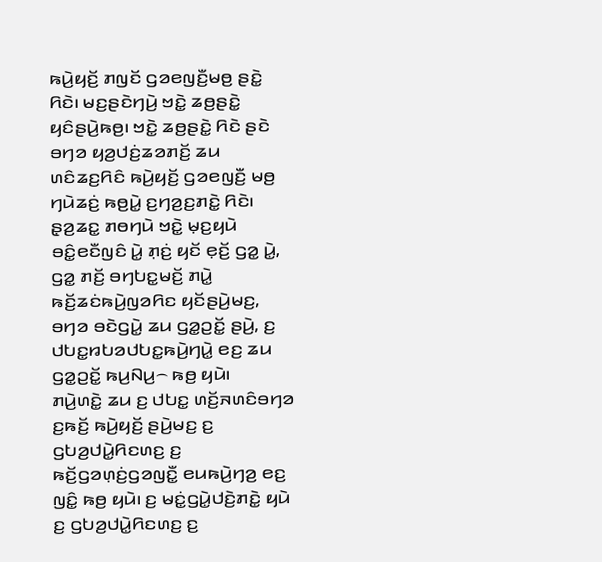ꤒꤣꤧ꤬ꤟꤢꤩ꤬ ꤊꤜꤢꤩ ꤞꤤꤕꤜꤢꤪ꤬ꤗꤥ꤬ ꤔꤢꤧ꤭ ꤖꤢꤧ꤯ ꤗꤢ꤬ꤔꤢꤧꤚꤣꤧ꤬ ꤠꤢꤧ꤭ ꤘꤥ꤬ꤔꤢꤧ꤭ ꤟꤢꤨꤔꤣꤧ꤬ꤒꤥ꤬꤯ ꤠꤢꤧ꤭ ꤘꤥ꤬ꤔꤢꤧ꤭ ꤖꤢꤧ ꤔꤢꤧ ꤋꤚꤤ ꤟꤤ꤬ꤓꤢꤦ꤬ꤘꤤꤊꤢꤩ꤬ ꤘꤣ ꤛꤢꤨꤘꤢ꤬ꤖꤢꤨ ꤒꤣꤧ꤬ꤟꤢꤩ꤬ ꤞꤤꤕꤜꤢꤪ꤬ ꤗꤥ꤬ ꤚꤣꤧꤘꤢꤦ꤬ ꤒꤥ꤬ꤣꤧ꤭ ꤢ꤬ꤚꤤ꤬ꤢ꤬ꤊꤢꤧ꤭ ꤖꤢꤧ꤯
ꤔ꤫ꤤ꤬ꤘꤢ꤭ ꤊꤥꤚꤣꤧ ꤠꤢꤧ꤭ ꤗ꤫ꤢ꤬ꤟꤣꤧ ꤋꤢꤨ꤭ꤕꤢꤪꤜꤢꤨ ꤣꤧ꤭ ꤊ꤫ꤢꤦ꤬ ꤟꤢꤩ ꤕ꤫ꤢꤩ꤬ ꤞꤤ꤭ ꤣꤧ꤭, ꤞꤤ꤭ ꤊꤢꤩ꤬ ꤋꤚꤝꤢ꤭ꤗꤢꤩ꤬ ꤊꤣꤧ꤭ ꤒꤢꤩ꤬ꤘꤢꤦꤒꤣꤧ꤬ꤜꤤꤖꤢ ꤟꤢꤩꤔꤣꤧ꤬ꤗꤢ꤬, ꤋꤚꤤ ꤋꤢꤧꤞꤣꤧ꤭ ꤘꤣ ꤞꤤ꤭ꤑꤢꤩ꤭ ꤔꤣꤧ꤬, ꤢ꤬ ꤓꤝꤢ꤭ꤙꤝꤤꤓꤝꤢ꤭ꤒꤣꤧ꤬ꤚꤣꤧ꤭ ꤕꤢ꤬ ꤘꤣ ꤞꤤ꤭ꤑꤢꤩ꤭ ꤒꤣ꤬ꤡꤣ꤬꤮ ꤒꤥ꤬ ꤟꤣꤧ꤯
ꤊꤣꤧ꤬ꤛꤢꤧ꤭ ꤘꤣ ꤢ꤬ ꤓꤝꤢ꤭ ꤛꤢꤩ꤬ꤏꤛꤢꤨꤋꤚꤤ ꤢ꤬ꤒꤢꤩ꤬ ꤒꤣꤧ꤬ꤟꤢꤩ꤬ ꤔꤣꤧ꤬ꤗꤢ꤬ ꤢ꤬ ꤞꤝꤤ꤬ꤓꤣꤧ꤭ꤖꤢꤛꤢ꤬ ꤢ꤬ ꤒꤢꤩ꤬ꤞꤤꤛ꤫ꤢꤦ꤬ꤞꤤꤜꤢꤪ꤭ ꤕꤣꤒꤣꤧ꤬ꤚꤤ꤬ ꤕꤢ꤬ ꤜꤢꤨ꤭ ꤒꤥ꤬ ꤟꤣꤧ꤯ ꤢ꤬ ꤗꤢꤦ꤭ꤞꤣꤧ꤭ꤓꤢꤧ꤬ꤊꤢꤧ꤭ ꤟꤣꤧ ꤢ꤬ ꤞꤝꤤ꤬ꤓꤣꤧ꤭ꤖꤢꤛꤢ꤬ ꤢ꤬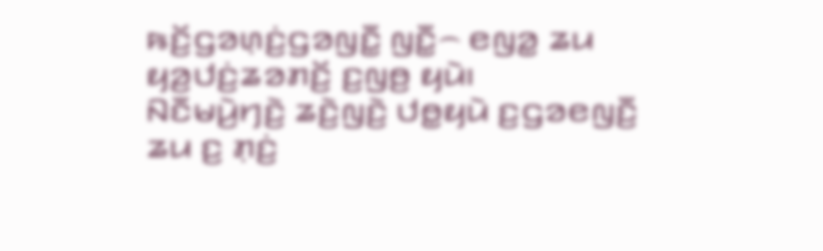ꤒꤢꤩ꤬ꤞꤤꤛ꤫ꤢꤦ꤬ꤞꤤꤜꤢꤪ꤭ ꤜꤢꤪ꤭꤮ ꤕꤜꤤ꤭ ꤘꤣ ꤟꤤ꤬ꤓꤢꤦ꤬ꤘꤤꤊꤢꤩ꤬ ꤢ꤬ꤜꤥ꤬ ꤟꤣꤧ꤯
ꤡꤢꤪꤗꤣꤧ꤬ꤚꤢꤧ꤬ ꤘꤢꤧ꤬ꤜꤢꤧ꤬ ꤓꤥ꤭ꤟꤣꤧ ꤢ꤬ꤞꤤꤕꤜꤢꤪ꤬ ꤘꤣ ꤢ꤬ ꤊ꤫ꤢꤦ꤬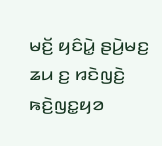ꤗꤢꤩ꤬ ꤟꤢꤨꤣꤧ꤭ ꤔꤣꤧ꤬ꤗꤢ꤬ ꤘꤣ ꤢ꤬ ꤙꤢꤧꤜꤢꤧ꤬ ꤒꤢꤧ꤬ꤜꤢ꤭ꤟꤤ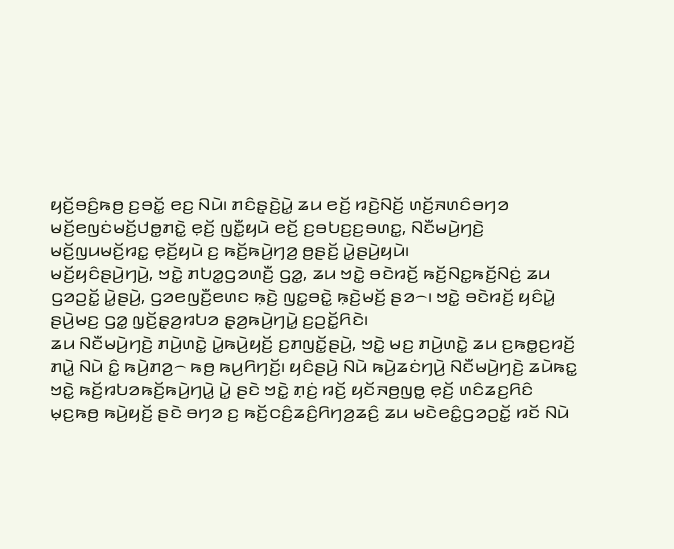ꤟꤢꤩ꤬ꤋꤢꤨ꤬ꤒꤥ꤬ ꤢ꤬ꤋꤢꤩ꤭ ꤕꤢ꤬ ꤡꤣꤧ꤯ ꤊꤢꤨꤔ꤫ꤢꤧ꤬ꤣꤧ꤭ ꤘꤣ ꤕꤢꤩ꤬ ꤙꤢꤧ꤬ꤡꤢꤩ꤬ ꤛꤢꤩ꤬ꤏꤛꤢꤨꤋꤚꤤ ꤗꤢꤩ꤬ꤕꤜꤢꤦꤗꤢꤩ꤬ꤓꤥ꤭ꤊꤢꤧ꤭ ꤕ꤫ꤢꤩ꤬ ꤜꤢꤪ꤭ꤟꤣꤧ ꤕꤢꤩ꤬ ꤢ꤬ꤋꤝꤢ꤬ꤢ꤬ꤋꤛꤢ꤭, ꤡꤢꤪꤗꤣꤧ꤬ꤚꤢꤧ꤬ ꤗꤢꤩ꤬ꤜꤣꤗꤢꤩ꤬ꤙꤢ꤭ ꤕ꤫ꤢꤩ꤬ꤟꤣꤧ ꤢ꤬ ꤒꤢꤩ꤬ꤒꤣꤧ꤬ꤚꤤ꤬ ꤥ꤬ꤔꤢꤩ꤬ ꤣꤧ꤭ꤔꤣꤧ꤬ꤟꤣꤧ꤯
ꤗꤢꤩ꤬ꤟꤢꤨꤔꤣꤧ꤬ꤚꤣꤧ꤬, ꤠꤢꤧ꤭ ꤊꤝꤤ꤭ꤞꤤꤛꤢꤪ꤬ ꤞꤤ꤭, ꤘꤣ ꤠꤢꤧ꤭ ꤋꤢꤧꤙꤢꤩ꤬ ꤒꤢꤩ꤬ꤡꤢ꤭ꤒꤢꤩ꤬ꤡꤢꤦ꤬ ꤘꤣ ꤞꤤꤑꤢꤩ꤭ ꤣꤧ꤭ꤔꤣꤧ꤬, ꤞꤤꤕꤜꤢꤪ꤬ꤕꤛꤢ ꤒ꤫ꤢꤧ꤬ ꤜꤢ꤭ꤋꤢꤧ꤭ ꤒ꤫ꤢꤧ꤬ꤗꤢꤩ꤬ ꤔꤤ꤮꤯ ꤠꤢꤧ꤭ ꤋꤢꤧꤙꤢꤩ꤬ ꤟꤢꤨꤣꤧ꤭ ꤔꤣꤧ꤬ꤗꤢ꤬ ꤞꤤ꤭ ꤜ꤫ꤢꤩ꤬ꤔ꤫ꤤ꤬ꤙꤝꤤ ꤔ꤫ꤤ꤬ꤒꤣꤧ꤬ꤚꤣꤧ꤭ ꤢ꤬ꤑꤢꤩ꤭ꤖꤢꤧ꤯
ꤘꤣ ꤡꤢꤪꤗꤣꤧ꤬ꤚꤢꤧ꤬ ꤊꤣꤧ꤬ꤛꤢꤧ꤭ ꤣꤧ꤭ꤒꤣꤧ꤬ꤟꤢꤩ꤬ ꤢ꤬ꤊꤜꤢꤩ꤭ꤔꤣꤧ꤬, ꤠꤢꤧ꤭ ꤗꤢ꤬ ꤊꤣꤧ꤬ꤛꤢꤧ꤭ ꤘꤣ ꤢ꤬ꤒꤥ꤭ꤢ꤬ꤙꤢꤩ꤬ ꤊꤣꤧ꤭ ꤡꤣꤧ ꤢꤨ꤭ ꤒꤣꤧ꤬ꤊꤤ꤬꤮ ꤒꤥ꤬ ꤒꤣ꤬ꤖꤚꤢꤩ꤬꤯ ꤟꤢꤨꤔꤣꤧ꤬ ꤡꤣꤧ ꤒꤣꤧ꤬ꤘꤢꤦꤚꤣꤧ꤬ ꤡꤢꤪꤗꤣꤧ꤬ꤚꤢꤧ꤬ ꤘꤣꤧꤒꤢ꤭ ꤠꤢꤧ꤭ ꤒꤢꤩ꤬ꤙꤝꤤꤒꤢꤩ꤬ꤒꤣꤧ꤬ꤚꤣꤧ꤭ ꤣꤧ꤭ ꤔꤢꤧ ꤠꤢꤧ꤭ ꤊ꤫ꤢꤦ꤬ ꤙꤢꤩ꤬ ꤟꤢꤩꤏꤥ꤬ꤜꤥ꤭ ꤕ꤫ꤢꤩ꤬ ꤛꤢꤨꤘꤢ꤬ꤖꤢꤨ ꤗ꤫ꤢ꤬ꤒꤥ꤬ ꤒꤣꤧ꤬ꤟꤢꤩ꤬ ꤔꤢꤧ ꤋꤚꤤ ꤢ꤬ ꤒꤢꤩ꤬ꤍꤢꤨ꤬ꤘꤢꤨ꤬ꤖꤚꤤ꤬ꤘꤢꤨ꤬ ꤘꤣ ꤗꤢꤧꤕꤢꤨ꤭ꤞꤤꤑꤢꤩ꤭ ꤙꤢꤩ ꤡꤣꤧ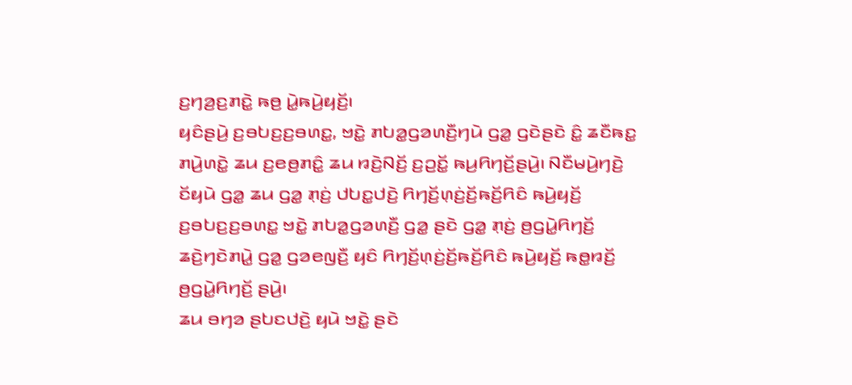ꤢ꤬ꤚꤤ꤬ꤢ꤬ꤊꤢꤧ꤭ ꤒꤥ꤬ ꤣꤧ꤭ꤒꤣꤧ꤬ꤟꤢꤩ꤬꤯
ꤟꤢꤨꤔꤣꤧ꤬ ꤢ꤬ꤋꤝꤢ꤬ꤢ꤬ꤋꤛꤢ꤭, ꤠꤢꤧ꤭ ꤊꤝꤤ꤭ꤞꤤꤛꤢꤪ꤬ꤚꤣꤧ ꤞꤤ꤭ ꤞꤢꤧꤔꤢꤧ ꤢꤨ꤭ ꤘꤢꤪꤒꤢ꤭ ꤊꤣꤧ꤬ꤛꤢꤧ꤭ ꤘꤣ ꤢ꤬ꤕꤥ꤬ꤊꤢꤨ꤭ ꤘꤣ ꤙꤢꤧ꤬ꤡꤢꤩ꤬ ꤢ꤬ꤑꤢꤩ꤭ ꤒꤣ꤬ꤖꤚꤢꤩ꤬ꤔꤣꤧ꤬꤯ ꤡꤢꤪꤗꤣꤧ꤬ꤚꤢꤧ꤬ ꤢꤩꤟꤣꤧ ꤞꤤ꤭ ꤘꤣ ꤞꤤ꤭ ꤊ꤫ꤢꤦ꤬ ꤓꤝꤢ꤭ꤓꤢꤧ꤬ ꤖꤚꤢꤩ꤬ꤛ꤫ꤢꤦ꤬ꤢꤩ꤬ꤒꤢꤩ꤬ꤖꤢꤨ ꤒꤣꤧ꤬ꤟꤢꤩ꤬ ꤢ꤬ꤋꤝꤢ꤬ꤢ꤬ꤋꤛꤢ꤭ ꤠꤢꤧ꤭ ꤊꤝꤤ꤭ꤞꤤꤛꤢꤪ꤬ ꤞꤤ꤭ ꤔꤢꤧ ꤞꤤ꤭ ꤊ꤫ꤢꤦ꤬ ꤥ꤬ꤞꤣꤧ꤭ꤖꤚꤢꤩ꤬ ꤘꤢꤧ꤬ꤚꤢꤧꤊꤣꤧ꤭ ꤞꤤ꤭ ꤞꤤꤕꤜꤢꤪ꤬ ꤟꤢꤨ ꤖꤚꤢꤩ꤬ꤛ꤫ꤢꤦ꤬ꤢꤩ꤬ꤒꤢꤩ꤬ꤖꤢꤨ ꤒꤣꤧ꤬ꤟꤢꤩ꤬ ꤒꤥ꤭ꤙꤢꤩ꤬ ꤥ꤬ꤞꤣꤧ꤭ꤖꤚꤢꤩ꤬ ꤔꤣꤧ꤬꤯
ꤘꤣ ꤋꤚꤤ ꤔꤝꤢꤓꤢꤧ꤬ ꤟꤣꤧ ꤠꤢꤧ꤭ ꤔꤢꤧ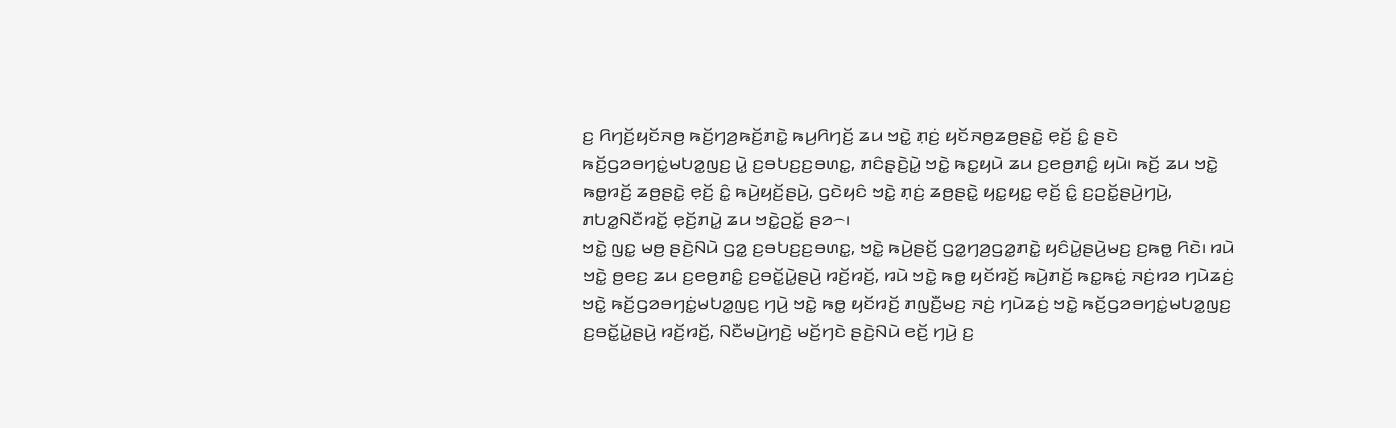ꤢ꤬ ꤖꤚꤢꤩ꤬ꤟꤢꤩꤏꤥ꤬ ꤒꤢꤩ꤬ꤚꤤ꤬ꤒꤢꤩ꤬ꤊꤢꤧ꤭ ꤒꤣ꤬ꤖꤚꤢꤩ꤬ ꤘꤣ ꤠꤢꤧ꤭ ꤊ꤫ꤢꤦ꤬ ꤟꤢꤩꤏꤥ꤬ꤘꤥ꤬ꤔꤢꤧ꤭ ꤕ꤫ꤢꤩ꤬ ꤢꤨ꤭ ꤔꤢꤧ ꤒꤢꤩ꤬ꤞꤤꤋꤚꤢꤦ꤭ꤗꤝꤤ꤭ꤜꤢ꤬ ꤣꤧ꤭ ꤢ꤬ꤋꤝꤢ꤬ꤢ꤬ꤋꤛꤢ꤭, ꤊꤢꤨꤔ꤫ꤢꤧ꤬ꤣꤧ꤭ ꤠꤢꤧ꤭ ꤒꤢ꤭ꤟꤣꤧ ꤘꤣ ꤢ꤬ꤕꤥ꤬ꤊꤢꤨ꤭ ꤟꤣꤧ꤯ ꤒꤢꤩ꤬ ꤘꤣ ꤠꤢꤧ꤭ ꤒꤥ꤭ꤙꤢꤩ꤬ ꤘꤥ꤬ꤔꤢꤧ꤭ ꤕ꤫ꤢꤩ꤬ ꤢꤨ꤭ ꤒꤣꤧ꤬ꤟꤢꤩ꤬ꤔꤣꤧ꤬, ꤞꤢꤧꤟꤢꤨ ꤠꤢꤧ꤭ ꤊ꤫ꤢꤦ꤬ ꤘꤥ꤬ꤔꤢꤧ꤭ ꤟꤢ꤭ꤟꤢ꤭ ꤕ꤫ꤢꤩ꤬ ꤢꤨ꤭ ꤢ꤬ꤑꤢꤩ꤭ꤔꤣꤧ꤬ꤚꤣꤧ꤬, ꤊꤝꤤ꤭ꤡꤢꤪꤙꤢꤩ꤭ ꤕ꤫ꤢꤩ꤬ꤊꤣꤧ꤭ ꤘꤣ ꤠꤢꤧ꤭ꤑꤢꤩ꤭ ꤔꤤ꤮꤯
ꤠꤢꤧ꤭ ꤜꤢ꤭ ꤗꤥ꤬ ꤔꤢꤧ꤬ꤡꤣꤧ ꤞꤤ꤭ ꤢ꤬ꤋꤝꤢ꤬ꤢ꤬ꤋꤛꤢ꤭, ꤠꤢꤧ꤭ ꤒꤣꤧ꤬ꤔꤢꤩ꤬ ꤞꤤ꤭ꤚꤤ꤬ꤞꤤ꤭ꤊꤢꤧ꤭ ꤟꤢꤨꤣꤧ꤭ꤔꤣꤧ꤬ꤗꤢ꤬ ꤢ꤬ꤒꤥ꤭ ꤖꤢꤧ꤯ ꤙꤣꤧ ꤠꤢꤧ꤭ ꤥ꤬ꤕꤢ꤬ ꤘꤣ ꤢ꤬ꤕꤥ꤬ꤊꤢꤨ꤭ ꤢ꤬ꤋꤢꤩ꤭ꤣꤧ꤭ꤔꤣꤧ꤬ ꤙꤢꤩ꤬ꤙꤢꤩ꤬, ꤙꤣꤧ ꤠꤢꤧ꤭ ꤒꤥ꤭ ꤟꤢꤩꤙꤢꤩ꤬ ꤒꤣꤧ꤬ꤊꤢꤩ꤬ ꤒꤢ꤭ꤒꤢꤦ꤭ ꤏꤢꤦ꤬ꤙꤤ ꤚꤣꤧꤘꤢꤦ꤬ ꤠꤢꤧ꤭ ꤒꤢꤩ꤬ꤞꤤꤋꤚꤢꤦ꤭ꤗꤝꤤ꤭ꤜꤢ꤬ ꤚꤣꤧ꤬ ꤠꤢꤧ꤭ ꤒꤥ꤭ ꤟꤢꤩꤙꤢꤩ꤬ ꤊꤜꤢꤪ꤬ꤗꤢ꤬ ꤏꤢꤦ꤬ ꤚꤣꤧꤘꤢꤦ꤬ ꤠꤢꤧ꤭ ꤒꤢꤩ꤬ꤞꤤꤋꤚꤢꤦ꤭ꤗꤝꤤ꤭ꤜꤢ꤬ ꤢ꤬ꤋꤢꤩ꤭ꤣꤧ꤭ꤔꤣꤧ꤬ ꤙꤢꤩ꤬ꤙꤢꤩ꤬, ꤡꤢꤪꤗꤣꤧ꤬ꤚꤢꤧ꤬ ꤗꤢꤩ꤬ꤚꤢꤧ ꤔꤢꤧ꤬ꤡꤣꤧ ꤕꤢꤩ꤬ ꤚꤣꤧ꤬ ꤢ꤬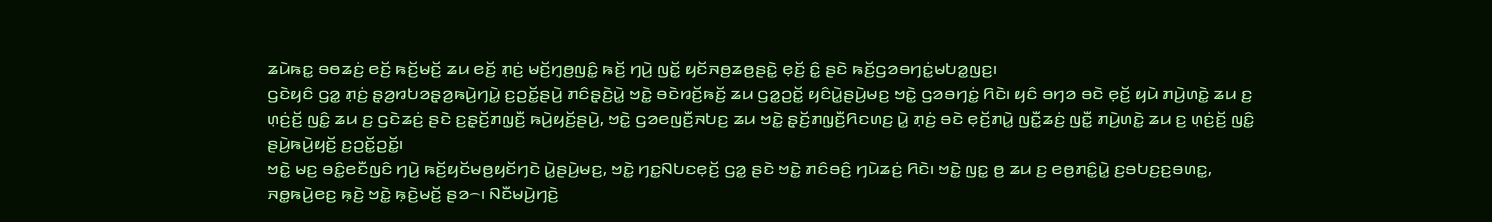ꤘꤣꤧꤒꤢ꤭ ꤋꤥꤘꤢꤦ꤬ ꤕꤢꤩ꤬ ꤒꤢꤩ꤬ꤗꤢꤩ꤬ ꤘꤣ ꤕꤢꤩ꤬ ꤊ꤫ꤢꤦ꤬ ꤗꤢꤩ꤬ꤚ꤫ꤥ꤬ꤜꤢꤨ꤭ ꤒꤢꤩ꤬ ꤚꤣꤧ꤬ ꤜꤢꤩ꤭ ꤟꤢꤩꤏꤥ꤬ꤘꤥ꤬ꤔꤢꤧ꤭ ꤕ꤫ꤢꤩ꤬ ꤢꤨ꤭ ꤔꤢꤧ ꤒꤢꤩ꤬ꤞꤤꤋꤚꤢꤦ꤭ꤗꤝꤤ꤭ꤜꤢ꤬꤯
ꤞꤢꤧꤟꤢꤨ ꤞꤤ꤭ ꤊ꤫ꤢꤦ꤬ ꤔ꤫ꤤ꤬ꤙꤝꤤꤔ꤫ꤤ꤬ꤒꤣꤧ꤬ꤚꤣꤧ꤭ ꤢ꤬ꤑꤢꤩ꤭ꤔꤣꤧ꤬ ꤊꤢꤨꤔ꤫ꤢꤧ꤬ꤣꤧ꤭ ꤠꤢꤧ꤭ ꤋꤢꤧꤙꤢꤩ꤬ꤒꤢꤩ꤬ ꤘꤣ ꤞꤤ꤭ꤑꤢꤩ꤭ ꤟꤢꤨꤣꤧ꤭ꤔꤣꤧ꤬ꤗꤢ꤬ ꤠꤢꤧ꤭ ꤞꤤꤋꤚꤢꤦ꤭ ꤖꤢꤧ꤯ ꤟꤢꤨ ꤋꤚꤤ ꤋꤢꤧ ꤕ꤫ꤢꤩ꤬ ꤟꤣꤧ ꤊꤣꤧ꤬ꤛꤢꤧ꤭ ꤘꤣ ꤢ꤬ ꤛ꤫ꤢꤦ꤬ꤢꤩ꤬ ꤜꤢꤨ꤭ ꤘꤣ ꤢ꤬ ꤞꤢꤧꤘꤢꤦ꤬ ꤔꤢꤧ ꤢ꤬ꤔ꤫ꤢꤩ꤬ꤊꤜ꤫ꤢꤪ꤬ ꤒꤣꤧ꤬ꤟꤢꤩ꤬ꤔꤣꤧ꤬, ꤠꤢꤧ꤭ ꤞꤤꤕꤜꤢꤪ꤬ꤏꤝꤢ꤬ ꤘꤣ ꤠꤢꤧ꤭ ꤔ꤫ꤢꤩ꤬ꤊꤜ꤫ꤢꤪ꤬ꤖꤢꤛꤢ꤬ ꤣꤧ꤭ ꤊ꤫ꤢꤦ꤬ ꤋꤢꤧ ꤕ꤫ꤢꤩ꤬ꤊꤣꤧ꤭ ꤜꤢꤪ꤭ꤘꤢꤦ꤬ ꤜꤢꤪ꤭ ꤊꤣꤧ꤬ꤛꤢꤧ꤭ ꤘꤣ ꤢ꤬ ꤛ꤫ꤢꤦ꤬ꤢꤩ꤬ ꤜꤢꤨ꤭ ꤔꤣꤧ꤬ꤒꤣꤧ꤬ꤟꤢꤩ꤬ ꤢ꤬ꤑꤢꤩ꤭ꤑꤢꤩ꤭꤯
ꤠꤢꤧ꤭ ꤗꤢ꤬ ꤋꤢꤨ꤭ꤕꤢꤪꤜꤢꤨ ꤚꤣꤧ꤬ ꤒꤢꤩ꤬ꤟꤢꤩꤗꤥ꤬ꤟꤢꤩꤚꤢꤧ ꤣꤧ꤭ꤔꤣꤧ꤬ꤗꤢ꤬, ꤠꤢꤧ꤭ ꤚꤢ꤭ꤡꤝꤢꤕ꤫ꤢꤩ꤬ ꤞꤤ꤭ ꤔꤢꤧ ꤠꤢꤧ꤭ ꤊꤢꤨꤋꤢꤨ꤬ ꤚꤣꤧꤘꤢꤦ꤬ ꤖꤢꤧ꤯ ꤠꤢꤧ꤭ ꤜꤢ꤭ ꤥ꤬ ꤘꤣ ꤢ꤬ ꤕꤥ꤬ꤊꤢꤨ꤭ꤣꤧ꤭ ꤢ꤬ꤋꤝꤢ꤬ꤢ꤬ꤋꤛꤢ꤭, ꤏꤥ꤭ꤒꤣꤧ꤬ꤕꤢ꤬ ꤒ꤫ꤢꤧ꤬ ꤠꤢꤧ꤭ ꤒ꤫ꤢꤧ꤬ꤗꤢꤩ꤬ ꤔꤤ꤮꤯ ꤡꤢꤪꤗꤣꤧ꤬ꤚꤢꤧ꤬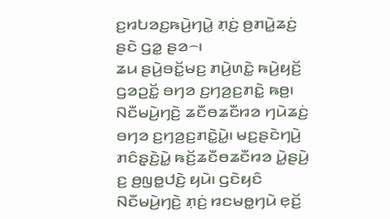ꤢ꤬ꤙꤝꤤꤢ꤬ꤒꤣꤧ꤬ꤚꤣꤧ꤭ ꤊ꤫ꤢꤦ꤬ ꤥ꤬ꤊꤣꤧ꤭ꤘꤢꤦ꤬ ꤔꤢꤧ ꤞꤤ꤭ ꤔꤤ꤮꤯
ꤘꤣ ꤔꤣꤧ꤬ꤋꤢꤩ꤭ꤗꤢ꤬ ꤊꤣꤧ꤬ꤛꤢꤧ꤭ ꤒꤣꤧ꤬ꤟꤢꤩ꤬ ꤞꤤꤑꤢꤩ꤭ ꤋꤚꤤ ꤢ꤬ꤚꤤ꤬ꤢ꤬ꤊꤢꤧ꤭ ꤒꤥ꤬꤯ ꤡꤢꤪꤗꤣꤧ꤬ꤚꤢꤧ꤬ ꤘꤢꤪꤥꤘꤢꤪꤙꤤ ꤚꤣꤧꤘꤢꤦ꤬ ꤋꤚꤤ ꤢ꤬ꤚꤤ꤬ꤢ꤬ꤊꤢꤧ꤭ꤣꤧ꤭꤯ ꤗꤢ꤬ꤔꤢꤧꤚꤣꤧ꤬ ꤊꤢꤨꤔ꤫ꤢꤧ꤬ꤣꤧ꤭ ꤒꤢꤩ꤬ꤘꤢꤪꤥꤘꤢꤪꤙꤤ ꤣꤧ꤭ꤔꤣꤧ꤬ ꤢ꤬ ꤥ꤬ꤜꤥ꤭ꤓꤢꤧ꤬ ꤟꤣꤧ꤯ ꤞꤢꤧꤟꤢꤨ ꤡꤢꤪꤗꤣꤧ꤬ꤚꤢꤧ꤬ ꤊ꤫ꤢꤦ꤬ ꤙꤢꤗꤥ꤭ꤚꤣꤧ ꤕ꤫ꤢꤩ꤬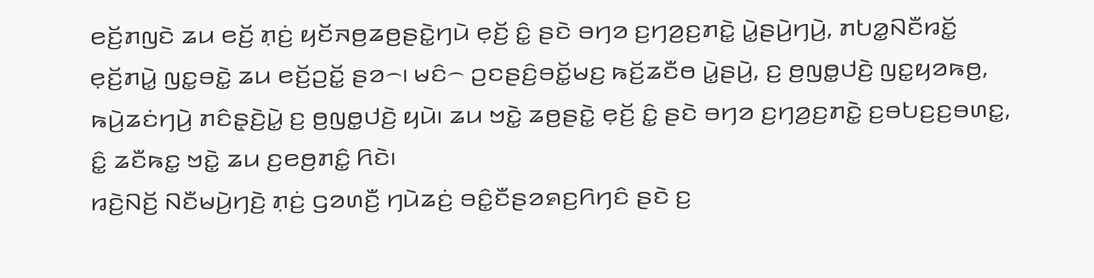ꤕꤢꤩ꤬ꤊꤜꤢꤧ ꤘꤣ ꤕꤢꤩ꤬ ꤊ꤫ꤢꤦ꤬ ꤟꤢꤩꤏꤥ꤬ꤘꤥ꤬ꤔꤢꤧ꤭ꤚꤣꤧ ꤕ꤫ꤢꤩ꤬ ꤢꤨ꤭ ꤔꤢꤧ ꤋꤚꤤ ꤢ꤬ꤚꤤ꤬ꤢ꤬ꤊꤢꤧ꤭ ꤣꤧ꤭ꤔꤣꤧ꤬ꤚꤣꤧ꤬, ꤊꤝꤤ꤭ꤡꤢꤪꤙꤢꤩ꤭ ꤕ꤫ꤢꤩ꤬ꤊꤣꤧ꤭ ꤜꤢ꤭ꤋꤢꤧ꤭ ꤘꤣ ꤕꤢꤩ꤬ꤑꤢꤩ꤭ ꤔꤤ꤮꤯ ꤗꤢꤨ꤮ ꤑꤢꤔꤢꤨ꤬ꤋꤢꤩ꤭ꤗꤢ꤬ ꤒꤢꤩ꤬ꤘꤢꤪꤥ ꤣꤧ꤭ꤔꤣꤧ꤬, ꤢ꤬ ꤥ꤬ꤜꤥ꤭ꤓꤢꤧ꤬ ꤜꤢ꤭ꤟꤤꤒꤥ꤬, ꤒꤣꤧ꤬ꤘꤢꤦꤚꤣꤧ꤬ ꤊꤢꤨꤔ꤫ꤢꤧ꤬ꤣꤧ꤭ ꤢ꤬ ꤥ꤬ꤜꤥ꤭ꤓꤢꤧ꤬ ꤟꤣꤧ꤯ ꤘꤣ ꤠꤢꤧ꤭ ꤘꤥ꤬ꤔꤢꤧ꤭ ꤕ꤫ꤢꤩ꤬ ꤢꤨ꤭ ꤔꤢꤧ ꤋꤚꤤ ꤢ꤬ꤚꤤ꤬ꤢ꤬ꤊꤢꤧ꤭ ꤢ꤬ꤋꤝꤢ꤬ꤢ꤬ꤋꤛꤢ꤭, ꤢꤨ꤭ ꤘꤢꤪꤒꤢ꤭ ꤠꤢꤧ꤭ ꤘꤣ ꤢ꤬ꤕꤥ꤬ꤊꤢꤨ꤭ ꤖꤢꤧ꤯
ꤙꤢꤧ꤬ꤡꤢꤩ꤬ ꤡꤢꤪꤗꤣꤧ꤬ꤚꤢꤧ꤬ ꤊ꤫ꤢꤦ꤬ ꤞꤤꤛꤢꤪ꤬ ꤚꤣꤧꤘꤢꤦ꤬ ꤋꤢꤨ꤭ꤢꤪꤔꤤꤎꤢ꤬ꤖꤚꤢꤨ ꤔꤢꤧ ꤢ꤬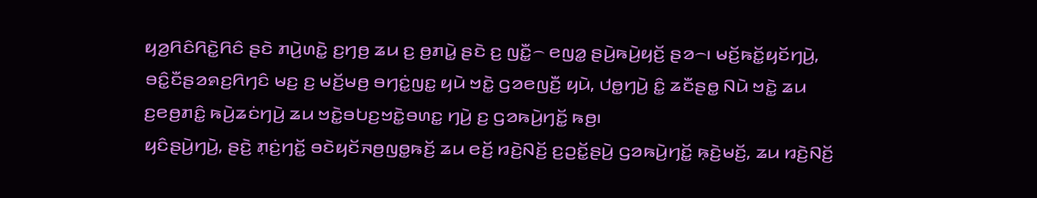ꤟꤤ꤬ꤖꤢꤨꤖꤢꤧ꤭ꤖꤢꤨ ꤔꤢꤧ ꤊꤣꤧ꤬ꤛꤢꤧ꤭ ꤢ꤬ꤚꤥ꤬ ꤘꤣ ꤢ꤬ ꤥ꤬ꤊꤣꤧ꤭ ꤔꤢꤧ ꤢ꤬ ꤜꤢꤪ꤭꤮ ꤕꤜꤤ꤭ ꤔꤣꤧ꤬ꤒꤣꤧ꤬ꤟꤢꤩ꤬ ꤔꤤ꤮꤯ ꤗꤢꤩ꤬ꤒꤢꤩ꤭ꤟꤢꤩꤚꤣꤧ꤬, ꤋꤢꤨ꤭ꤢꤪꤔꤤꤎꤢ꤬ꤖꤚꤢꤨ ꤗꤢ꤬ ꤢ꤬ ꤗꤢꤩ꤬ꤗꤥ꤬ ꤋꤚꤢꤦ꤭ꤜꤢ꤭ ꤟꤣꤧ ꤠꤢꤧ꤭ ꤞꤤꤕꤜꤢꤪ꤬ ꤟꤣꤧ, ꤓꤥ꤭ꤚꤣꤧ꤬ ꤢꤨ꤭ ꤘꤢꤪꤔꤥ꤭ ꤡꤣꤧ ꤠꤢꤧ꤭ ꤘꤣ ꤢ꤬ꤕꤥ꤬ꤊꤢꤨ꤭ ꤒꤣꤧ꤬ꤘꤢꤦꤚꤣꤧ꤬ ꤘꤣ ꤠꤢꤧ꤭ꤋꤝꤢ꤬ꤠꤢꤧ꤭ꤋꤛꤢ꤭ ꤚꤣꤧ꤬ ꤢ꤬ ꤞꤤꤒꤣꤧ꤬ꤚꤢꤩ꤭ ꤒꤥ꤬꤯
ꤟꤢꤨꤔꤣꤧ꤬ꤚꤣꤧ꤬, ꤔꤢꤧ꤬ ꤊ꤫ꤢꤦ꤬ꤚꤢꤩ꤭ ꤋꤢꤧꤟꤢꤩꤏꤥ꤬ꤜꤥ꤭ꤒꤢꤩ꤬ ꤘꤣ ꤕꤢꤩ꤬ ꤙꤢꤧ꤬ꤡꤢꤩ꤬ ꤢ꤬ꤑꤢꤩ꤭ꤔꤣꤧ꤬ ꤞꤤꤒꤣꤧ꤬ꤚꤢꤩ꤭ ꤒ꤫ꤢꤧ꤬ꤗꤢꤩ꤬, ꤘꤣ ꤙꤢꤧ꤬ꤡꤢꤩ꤬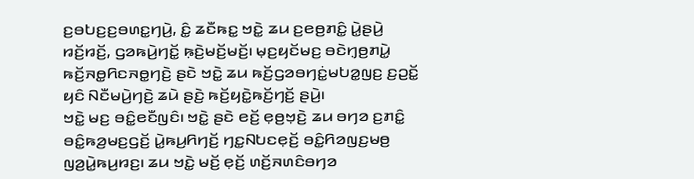ꤢ꤬ꤋꤝꤢ꤬ꤢ꤬ꤋꤛꤢ꤭ꤚꤣꤧ꤬, ꤢꤨ꤭ ꤘꤢꤪꤒꤢ꤭ ꤠꤢꤧ꤭ ꤘꤣ ꤢ꤬ꤕꤥ꤬ꤊꤢꤨ꤭ ꤣꤧ꤭ꤔꤣꤧ꤬ ꤙꤢꤩ꤬ꤙꤢꤩ꤬, ꤞꤤꤒꤣꤧ꤬ꤚꤢꤩ꤭ ꤒ꤫ꤢꤧ꤬ꤗꤢꤩ꤬ꤗꤢꤩ꤬꤯ ꤗ꤫ꤢ꤬ꤟꤢꤩꤗꤢ꤬ ꤋꤢꤧꤚ꤫ꤥ꤬ꤊꤣꤧ꤭ ꤒꤢꤩ꤬ꤏꤥ꤭ꤖꤢꤏꤥ꤭ꤚꤢꤧ꤬ ꤔꤢꤧ ꤠꤢꤧ꤭ ꤘꤣ ꤒꤢꤩ꤬ꤞꤤꤋꤚꤢꤦ꤭ꤗꤝꤤ꤭ꤜꤢ꤬ ꤢ꤬ꤑꤢꤩ꤭ ꤟꤢꤨ ꤡꤢꤪꤗꤣꤧ꤬ꤚꤢꤧ꤬ ꤘꤣꤧ ꤔꤢꤧ꤬ ꤒꤢꤩ꤬ꤟꤢꤧ꤭ꤒꤢꤩ꤬ꤚꤢꤩ꤬ ꤔꤣꤧ꤬꤯
ꤠꤢꤧ꤭ ꤗꤢ꤬ ꤋꤢꤨ꤭ꤕꤢꤪꤜꤢꤨ꤯ ꤠꤢꤧ꤭ ꤔꤢꤧ ꤕꤢꤩ꤬ ꤕ꤫ꤥ꤬ꤠ꤫ꤢꤧ꤬ ꤘꤣ ꤋꤚꤤ ꤢ꤬ꤊꤢꤨ꤭ ꤋꤢꤨ꤭ꤒꤤ꤬ꤗꤢ꤬ꤞꤢꤩ꤬ ꤣꤧ꤭ꤒꤣ꤬ꤖꤚꤢꤩ꤬ ꤚꤢ꤭ꤡꤝꤢꤕ꤫ꤢꤩ꤬ ꤋꤢꤨ꤭ꤖꤤꤜꤢ꤬ꤗꤥ꤬ ꤜꤤ꤬ꤣꤧ꤭ꤒꤣ꤬ꤙꤢ꤬꤯ ꤘꤣ ꤠꤢꤧ꤭ ꤗꤢꤩ꤬ ꤕ꤫ꤢꤩ꤬ ꤛꤢꤩ꤬ꤏꤛꤢꤨꤋꤚꤤ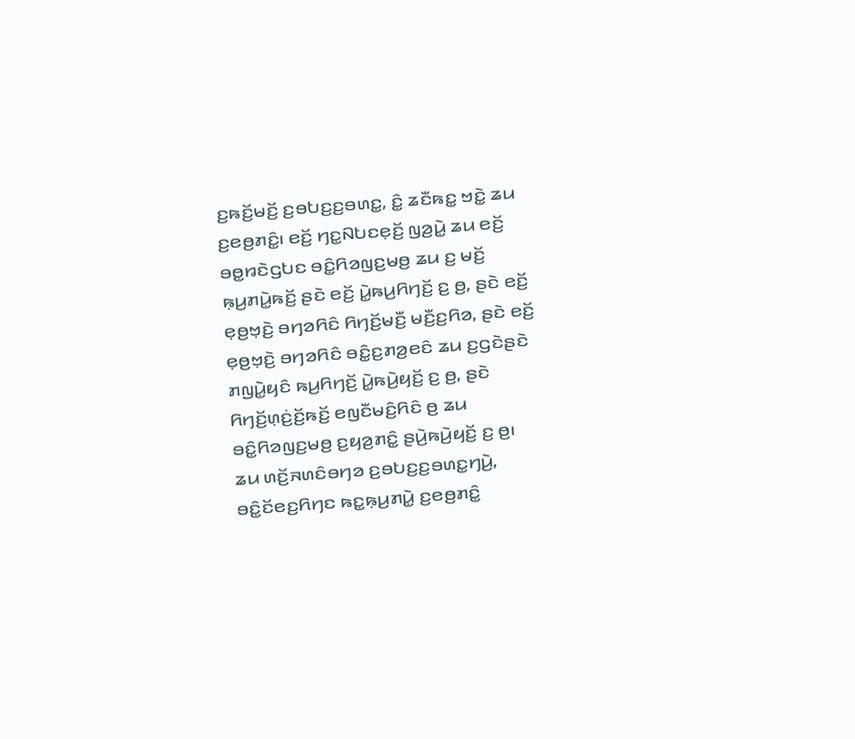ꤢ꤬ꤒꤢꤩ꤬ꤗꤢꤩ꤬ ꤢ꤬ꤋꤝꤢ꤬ꤢ꤬ꤋꤛꤢ꤭, ꤢꤨ꤭ ꤘꤢꤪꤒꤢ꤭ ꤠꤢꤧ꤭ ꤘꤣ ꤢ꤬ꤕꤥ꤬ꤊꤢꤨ꤭꤯ ꤕꤢꤩ꤬ ꤚꤢ꤭ꤡꤝꤢꤕ꤫ꤢꤩ꤬ ꤜꤤ꤬ꤣꤧ꤭ ꤘꤣ ꤕꤢꤩ꤬ ꤋꤥ꤭ꤙꤢꤧꤞꤝꤢ ꤋꤢꤨ꤭ꤖꤤꤜꤢ꤬ꤗꤥ꤬ ꤘꤣ ꤢ꤬ ꤗꤢꤩ꤬ ꤒ꤫ꤣ꤬ꤊꤣꤧ꤭ꤒꤢꤩ꤬ ꤔꤢꤧ ꤕꤢꤩ꤬ ꤣꤧ꤭ꤒꤣ꤬ꤖꤚꤢꤩ꤬ ꤢ꤬ ꤥ꤬, ꤔꤢꤧ ꤕꤢꤩ꤬ ꤕ꤫ꤥ꤬ꤠ꤫ꤢꤧ꤬ ꤋꤚꤤꤖꤢꤨ ꤖꤚꤢꤩ꤬ꤗꤢꤪ꤬ ꤗꤢꤪ꤬ꤢ꤬ꤖꤤ, ꤔꤢꤧ ꤕꤢꤩ꤬ ꤕ꤫ꤥ꤬ꤠ꤫ꤢꤧ꤬ ꤋꤚꤤꤖꤢꤨ ꤋꤢꤨ꤭ꤢ꤬ꤊꤤ꤬ꤕꤢꤨ ꤘꤣ ꤢ꤬ꤞꤢꤧꤔꤢꤧ ꤊꤜꤣꤧ꤭ꤟꤢꤨ ꤒꤣ꤬ꤖꤚꤢꤩ꤬ ꤣꤧ꤭ꤒꤣꤧ꤬ꤟꤢꤩ꤬ ꤢ꤬ ꤥ꤬, ꤔꤢꤧ ꤖꤚꤢꤩ꤬ꤛ꤫ꤢꤦ꤬ꤢꤩ꤬ꤒꤢꤩ꤬ ꤕꤜꤢꤪꤗꤢꤨ꤬ꤖꤢꤨ ꤥ꤬ ꤘꤣ ꤋꤢꤨ꤭ꤖꤤꤜꤢ꤬ꤗꤥ꤬ ꤢ꤬ꤟꤤ꤬ꤊꤢꤨ꤭ ꤔꤣꤧ꤬ꤒꤣꤧ꤬ꤟꤢꤩ꤬ ꤢ꤬ ꤥ꤬꤯
ꤘꤣ ꤛꤢꤩ꤬ꤏꤛꤢꤨꤋꤚꤤ ꤢ꤬ꤋꤝꤢ꤬ꤢ꤬ꤋꤛꤢ꤭ꤚꤣꤧ꤬, ꤋꤢꤨ꤭ꤢꤩꤕꤢ꤬ꤖꤚꤢ ꤒꤢ꤭ꤒ꤫ꤣ꤬ꤊꤣꤧ꤭ ꤢ꤬ꤕꤥ꤬ꤊꤢꤨ꤭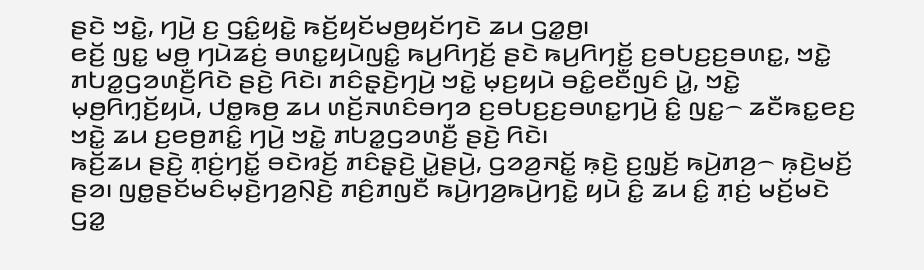ꤔꤢꤧ ꤠꤢꤧ꤭, ꤚꤣꤧ꤬ ꤢ꤬ ꤞꤢꤨ꤭ꤟꤢꤧ꤭ ꤒꤢꤩ꤬ꤟꤢꤩꤗꤥ꤬ꤟꤢꤩꤚꤢꤧ ꤘꤣ ꤞꤤ꤭ꤥ꤬꤯
ꤕꤢꤩ꤬ ꤜꤢ꤭ ꤗꤥ꤬ ꤚꤣꤧꤘꤢꤦ꤬ ꤋꤛꤢ꤭ꤟꤣꤧꤜꤢꤨ꤭ ꤒꤣ꤬ꤖꤚꤢꤩ꤬ ꤔꤢꤧ ꤒꤣ꤬ꤖꤚꤢꤩ꤬ ꤢ꤬ꤋꤝꤢ꤬ꤢ꤬ꤋꤛꤢ꤭, ꤠꤢꤧ꤭ ꤊꤝꤤ꤭ꤞꤤꤛꤢꤪ꤬ꤖꤢꤧ ꤔꤢꤧ꤬ ꤖꤢꤧ꤯ ꤊꤢꤨꤔ꤫ꤢꤧ꤬ꤚꤣꤧ꤬ ꤠꤢꤧ꤭ ꤗ꤫ꤢ꤬ꤟꤣꤧ ꤋꤢꤨ꤭ꤕꤢꤪꤜꤢꤨ ꤣꤧ꤭, ꤠꤢꤧ꤭ ꤗ꤫ꤥ꤬ꤖꤚ꤫ꤢꤩ꤬ꤟꤣꤧ, ꤓꤥ꤭ꤒꤥ꤬ ꤘꤣ ꤛꤢꤩ꤬ꤏꤛꤢꤨꤋꤚꤤ ꤢ꤬ꤋꤝꤢ꤬ꤢ꤬ꤋꤛꤢ꤭ꤚꤣꤧ꤬ ꤢꤨ꤭ ꤜꤢ꤭꤮ ꤘꤢꤪꤒꤢ꤭ꤕꤢ꤬ ꤠꤢꤧ꤭ ꤘꤣ ꤢ꤬ꤕꤥ꤬ꤊꤢꤨ꤭ ꤚꤣꤧ꤬ ꤠꤢꤧ꤭ ꤊꤝꤤ꤭ꤞꤤꤛꤢꤪ꤬ ꤔꤢꤧ꤬ ꤖꤢꤧ꤯
ꤒꤢꤩ꤬ꤘꤣ ꤔꤢꤧ꤬ ꤊ꤫ꤢꤦ꤬ꤚꤢꤩ꤭ ꤋꤢꤧꤙꤢꤩ꤬ ꤊꤢꤨꤔ꤫ꤢꤧ꤬ ꤣꤧ꤭ꤔꤣꤧ꤬, ꤞꤤꤤ꤬ꤏꤢꤩ꤭ ꤒ꤫ꤢꤧ꤬ ꤢ꤬ꤜ꤫ꤢꤩ꤬ ꤒꤣꤧ꤬ꤊꤤ꤬꤮ ꤒ꤫ꤢꤧ꤬ꤗꤢꤩ꤬ ꤔꤤ꤯ ꤜꤥ꤭ꤔꤢꤩꤗꤢꤨꤗ꤫ꤢꤧ꤬ꤚꤤ꤬ꤡ꤫ꤢꤧ꤬ ꤊꤢꤨ꤬ꤊꤜꤢꤪ ꤒꤣꤧ꤬ꤚꤤ꤬ꤒꤣꤧ꤬ꤚꤢꤧ꤭ ꤟꤣꤧ ꤢꤨ꤭ ꤘꤣ ꤢꤨ꤭ ꤊ꤫ꤢꤦ꤬ ꤗꤢꤩ꤬ꤗꤢꤧ ꤞꤤ꤭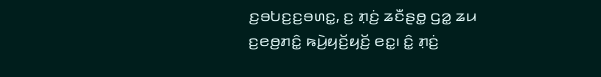ꤢ꤬ꤋꤝꤢ꤬ꤢ꤬ꤋꤛꤢ꤭, ꤢ꤬ ꤊ꤫ꤢꤦ꤬ ꤘꤢꤪꤔꤥ꤭ ꤞꤤ꤭ ꤘꤣ ꤢ꤬ꤕꤥ꤬ꤊꤢꤨ꤭ ꤒꤣꤧ꤬ꤟꤢꤩ꤬ꤟꤢꤩ꤬ ꤕꤢ꤭꤯ ꤢꤨ꤭ ꤊ꤫ꤢꤦ꤬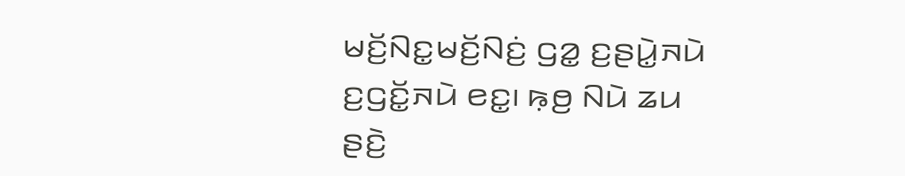ꤗꤢꤩ꤬ꤡꤢ꤭ꤗꤢꤩ꤬ꤡꤢꤦ꤬ ꤞꤤ꤭ ꤢ꤬ꤔꤣꤧ꤭ꤏꤣꤧ ꤢ꤬ꤞꤢꤩ꤭ꤏꤣꤧ ꤕꤢ꤭꤯ ꤒ꤫ꤥ꤬ ꤡꤣꤧ ꤘꤣ ꤔꤢꤧ꤬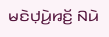ꤗꤢꤧꤓ꤫ꤣꤧ꤬ꤙꤢꤩ꤬ ꤡꤣꤧ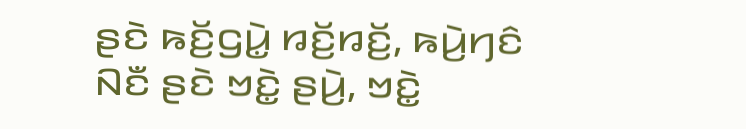ꤔꤢꤧ ꤒꤢꤩ꤬ꤞꤣꤧ꤭ ꤙꤢꤩ꤬ꤙꤢꤩ꤬, ꤒꤣꤧ꤬ꤚꤢꤨ ꤡꤢꤪ ꤔꤢꤧ ꤠꤢꤧ꤭ ꤔꤣꤧ꤬, ꤠꤢꤧ꤭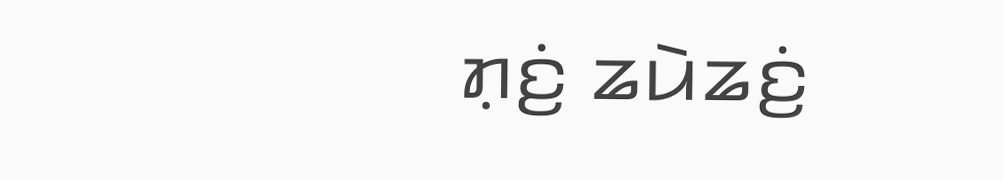ꤊ꤫ꤢꤦ꤬ ꤘꤣꤧꤘꤢꤦ꤬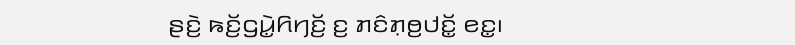ꤔꤢꤧ꤬ ꤒꤢꤩ꤬ꤞꤣꤧ꤭ꤖꤚꤢꤩ꤬ ꤢ꤬ ꤊꤢꤨꤊ꤫ꤥ꤬ꤓꤢꤩ꤭ ꤕꤢ꤭꤯